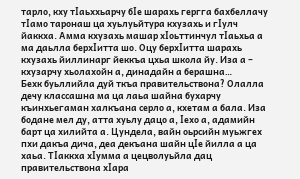тарло, кху тӏаьххьарчу бӏе шарахь гергга бахбеллачу тӏамо таронаш ца хуьлуьйтура кхузахь и гӏулч йаккха. Амма кхузахь машар хӏоьттинчул тӏаьхьа а ма даьлла берхӏитта шо. Оцу берхӏитта шарахь кхузахь йиллинарг йеккъа цхьа школа йу. Иза а – кхузарчу хьолахойн а, динадайн а берашна…
Бехк буьллийла дуй ткъа правительствона? Олалла дечу классашна ма ца лаьа шайна бухарчу къинхьегаман халкъана серло а, кхетам а бала. Иза бодане мел ду, атта хуьлу дацо а, ӏехо а, адамийн барт ца хилийта а. Цундела, вайн оьрсийн муьжгех пхи дакъа дича, деа декъана шайн цӏе йилла а ца хаьа. Тӏаккха хӏумма а цецволуьйла дац правительствона хӏара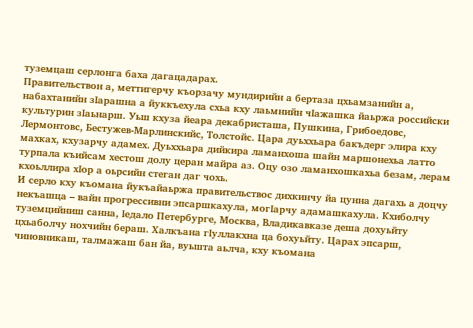туземцаш серлонга баха дагацадарах.
Правительствон а, меттигерчу къорзачу мундирийн а бертаза цхьамзанийн а, набахтанийн зӏарашна а йуккъехула схьа кху лаьмнийн чӏажашка йаьржа российски культурин зӏаьнарш. Уьш кхуза йеара декабристаша, Пушкина, Грибоедовс, Лермонтовс, Бестужев-Марлинскийс, Толстойс. Цара дуьххьара бакъдерг элира кху махках, кхузарчу адамех. Дуьххьара дийкира ламанхоша шайн маршонехьа латто турпала къийсам хестош долу церан майра аз. Оцу озо ламанхошкахьа безам, лерам кхоьллира хӏор а оьрсийн стеган даг чохь.
И серло кху къомана йукъайаьржа правительствос дихкинчу йа цунна дагахь а доцчу некъашца – вайн прогрессивни эпсаршкахула, могӏарчу адамашкахула. Кхиболчу туземцийниш санна, ӏедало Петербурге, Москва, Владикавказе деша дохуьйту цхьаболчу нохчийн бераш. Халкъана гӏуллакхна ца бохуьйту. Царах эпсарш, чиновникаш, талмажаш бан йа, вуьшта аьлча, кху къомана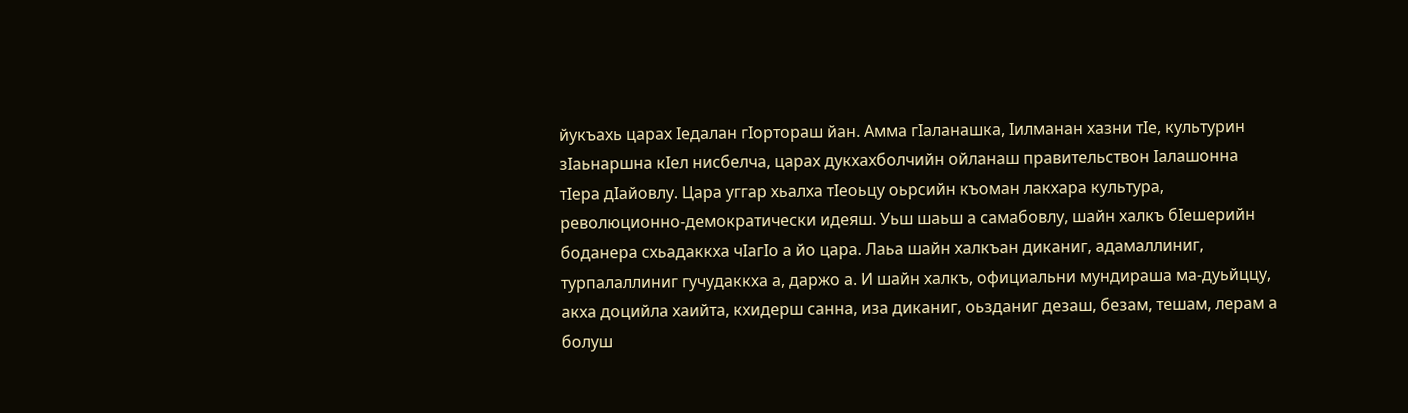йукъахь царах ӏедалан гӏортораш йан. Амма гӏаланашка, ӏилманан хазни тӏе, культурин зӏаьнаршна кӏел нисбелча, царах дукхахболчийн ойланаш правительствон ӏалашонна тӏера дӏайовлу. Цара уггар хьалха тӏеоьцу оьрсийн къоман лакхара культура, революционно-демократически идеяш. Уьш шаьш а самабовлу, шайн халкъ бӏешерийн боданера схьадаккха чӏагӏо а йо цара. Лаьа шайн халкъан диканиг, адамаллиниг, турпалаллиниг гучудаккха а, даржо а. И шайн халкъ, официальни мундираша ма-дуьйццу, акха доцийла хаийта, кхидерш санна, иза диканиг, оьзданиг дезаш, безам, тешам, лерам а болуш